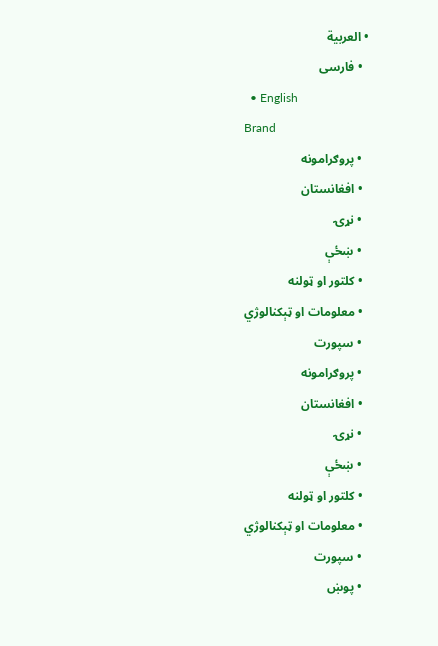• العربية
  • فارسی
  • English
Brand
  • پروګرامونه
  • افغانستان
  • نړۍ
  • ښځې
  • کلتور او ټولنه
  • معلومات او ټېکنالوژي
  • سپورت
  • پروګرامونه
  • افغانستان
  • نړۍ
  • ښځې
  • کلتور او ټولنه
  • معلومات او ټېکنالوژي
  • سپورت
  • پوښ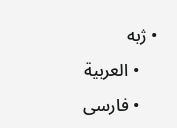• ژبه
    • العربية
    • فارسی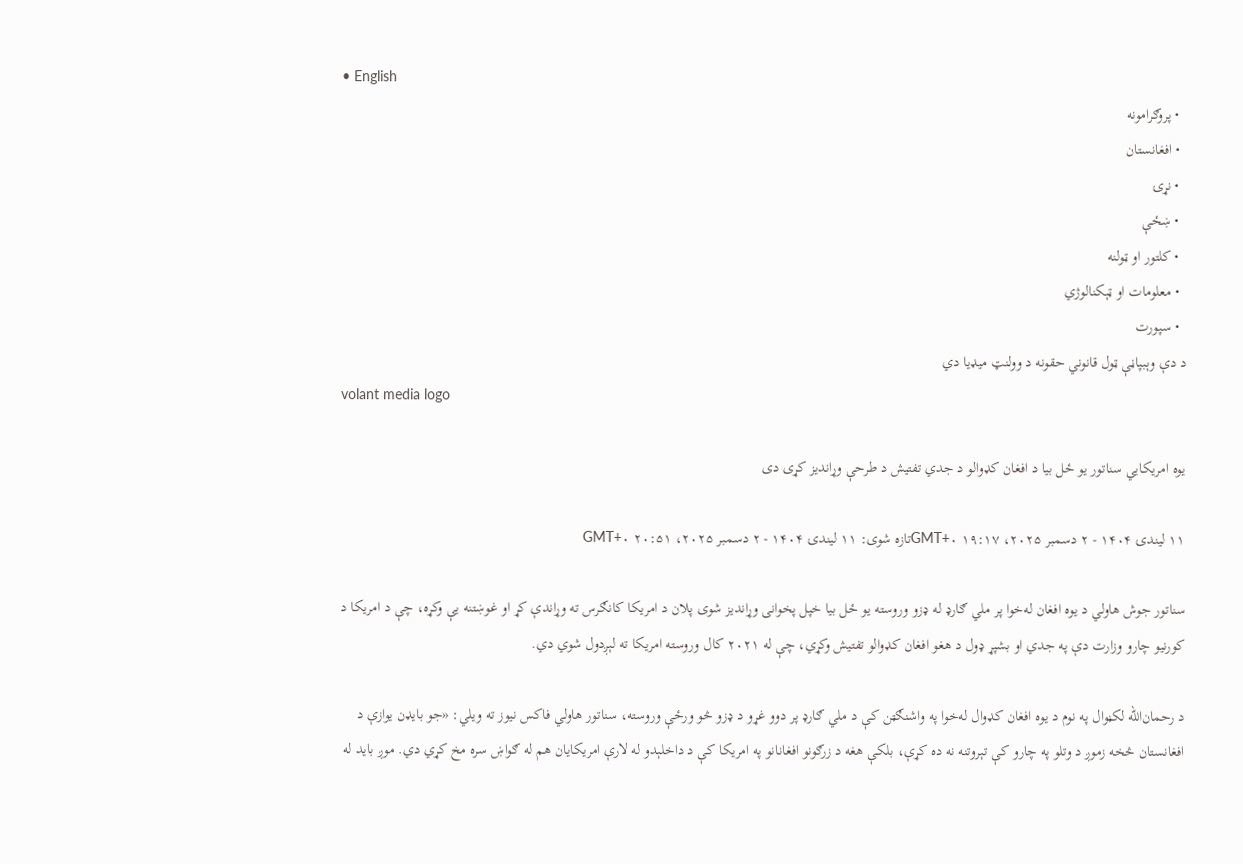• English
  • پروګرامونه
  • افغانستان
  • نړۍ
  • ښځې
  • کلتور او ټولنه
  • معلومات او ټېکنالوژي
  • سپورت
د دې وېبپاڼې ټول قانوني حقونه د وولنټ میډیا دي
volant media logo

یوه امریکایي سناتور یو ځل بیا د افغان کډوالو د جدي تفتیش د طرحې وړاندیز کړی دی

۱۱ لیندۍ ۱۴۰۴ - ۲ دسمبر ۲۰۲۵، ۱۹:۱۷ GMT+۰تازه شوی: ۱۱ لیندۍ ۱۴۰۴ - ۲ دسمبر ۲۰۲۵، ۲۰:۵۱ GMT+۰

سناتور جوش هاولي د یوه افغان له‌خوا پر ملي ګارډ له ډزو وروسته یو ځل بیا خپل پخوانی وړاندیز شوی پلان د امریکا کانګرس ته وړاندې کړ او غوښتنه یې وکړه، چې د امریکا د کورنیو چارو وزارت دې په جدي او بشپړ ډول د هغو افغان کډوالو تفتیش وکړي، چې له ۲۰۲۱ کال وروسته امریکا ته لېږدول شوي دي.

د رحمان‌الله لکڼوال په نوم د یوه افغان کډوال له‌خوا په واشنګټن کې د ملي ګارډ پر دوو غړو د ډزو څو ورځې وروسته، سناتور هاولي فاکس نیوز ته ویلي: «جو بایډن یوازې د افغانستان څخه زموږ د وتلو په چارو کې تېروتنه نه ده کړې، بلکې هغه د زرګونو افغانانو په امریکا کې د داخلېدو له لارې امریکایان هم له ګواښ سره مخ کړي دي. موږ باید له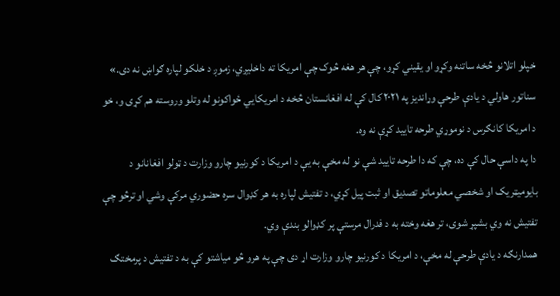خپلو اتلانو څخه ساتنه وکړو او یقیني کړو، چې هر هغه څوک چې امریکا ته داخلیږي، زموږ د خلکو لپاره ګواښ نه دی.»
سناتور هاولي د یادې طرحې وړاندیز په ۲۰۲۱ کال کې له افغانستان څخه د امریکايي ځواکونو له وتلو وروسته هم کړی و، خو د امریکا کانګرس د نوموړي طرحه تایید کړې نه وه.
دا په داسې حال کې ده، چې که دا طرحه تایید شې نو له مخې به یې د امریکا د کورنیو چارو وزارت د ټولو افغانانو د بایومیټریک او شخصي معلوماتو تصدیق او ثبت پیل کړي، د تفتیش لپاره به هر کډوال سره حضوري مرکې وشي او ترڅو چې تفتیش نه وي بشپړ شوی، تر هغه وخته به د فدرال مرستې پر کډوالو بندې وي.
همدارنګه د یادې طرحې له مخې، د امریکا د کورنیو چارو وزارت اړ دی چې په هرو څو میاشتو کې به د تفتیش د پرمختګ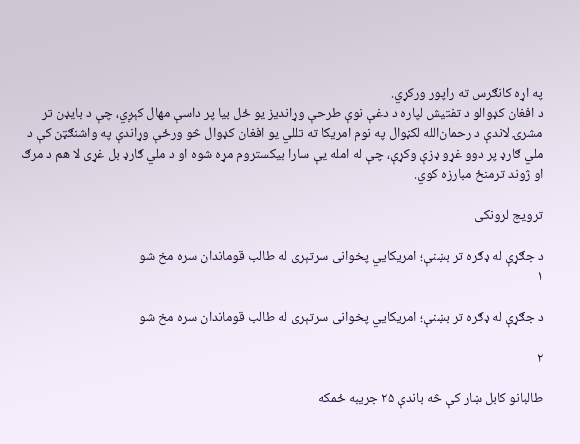په اړه کانګرس ته راپور ورکړي.
د افغان کډوالو د تفتیش لپاره د دغې نوې طرحې وړاندیز یو ځل بیا پر داسې مهال کېږي، چې د بایډن تر مشرۍ لاندې د رحمان‌الله لکڼوال په نوم امریکا ته تللي یو افغان کډوال څو ورځې وړاندې په واشنګټن کې د ملي ګارډ پر دوو غړو ډزې وکړې، چې له امله یې سارا بیکستروم مړه شوه او د ملي ګارډ بل غړی لا هم د مرګ او ژوند ترمنځ مبارزه کوي.

ترویج لرونکی

د جګړې له ډګره تر بښنې؛ امریکايي پخوانی سرتېری له طالب قوماندان سره مخ شو
۱

د جګړې له ډګره تر بښنې؛ امریکايي پخوانی سرتېری له طالب قوماندان سره مخ شو

۲

طالبانو کابل ښار کې څه باندې ۲۵ جریبه ځمکه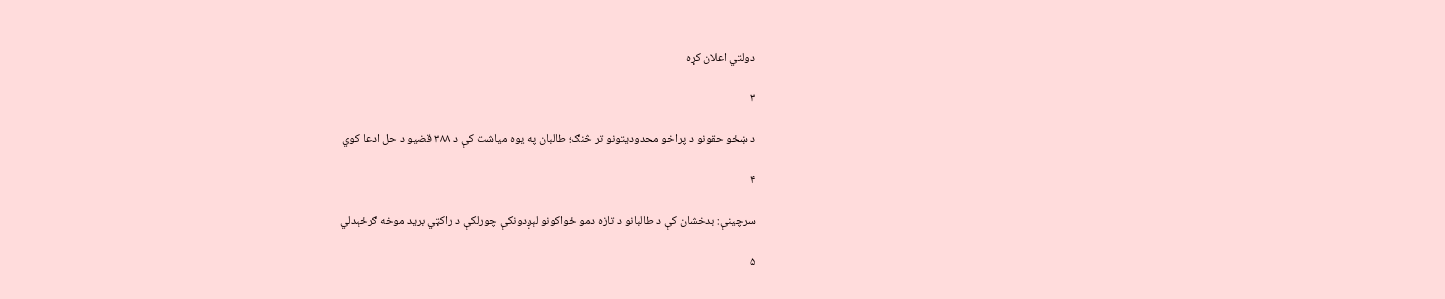دولتي اعلان کړه

۳

د ښځو حقونو د پراخو محدودیتونو تر څنګ؛ طالبان په یوه میاشت کې د ۳۸۸ قضیو د حل ادعا کوي

۴

سرچینې: بدخشان کې د طالبانو د تازه دمو ځواکونو لېږدونکې چورلکې د راکټي برید موخه ګرځېدلي

۵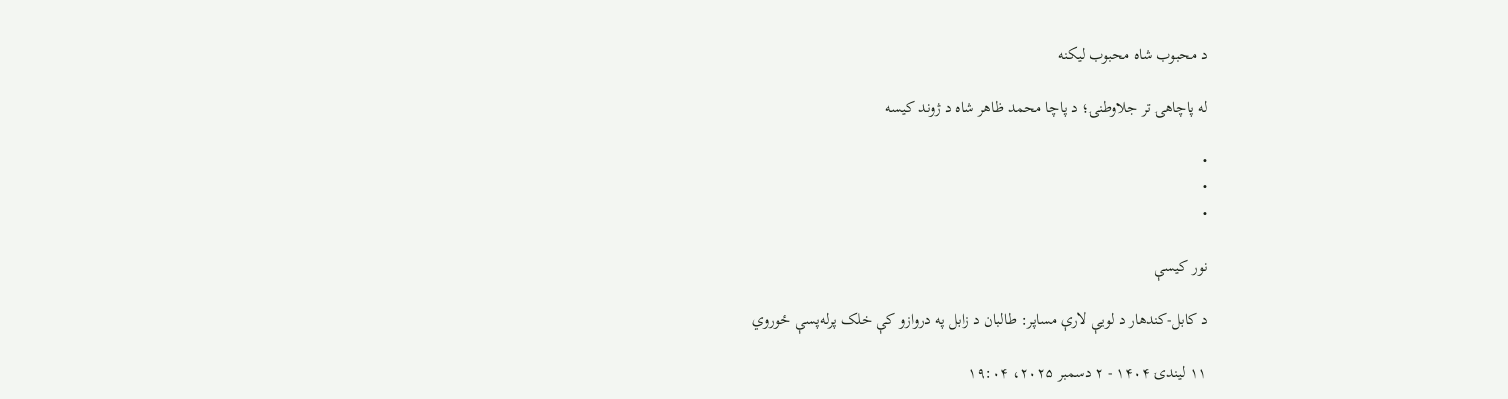د محبوب شاه محبوب لیکنه

له پاچاهۍ تر جلاوطنۍ؛ د پاچا محمد ظاهر شاه د ژوند کیسه

•
•
•

نور کیسې

د کابل-کندهار د لویې لارې مساپر: طالبان د زابل په دروازو کې خلک پرله‌پسې ځوروي

۱۱ لیندۍ ۱۴۰۴ - ۲ دسمبر ۲۰۲۵، ۱۹:۰۴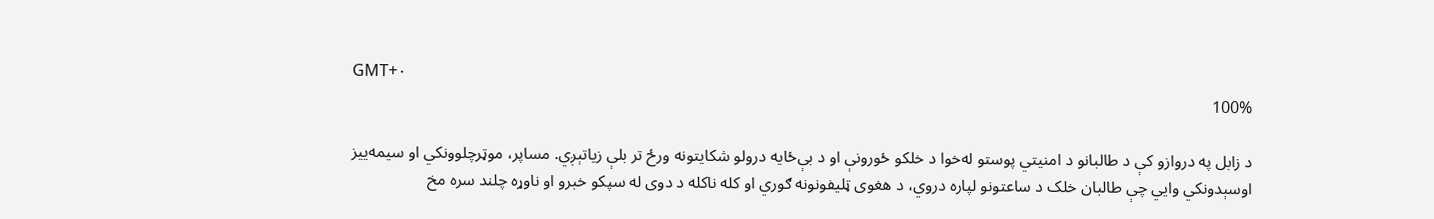GMT+۰
100%

د زابل په دروازو کې د طالبانو د امنیتي پوستو له‌خوا د خلکو ځورونې او د بې‌ځایه درولو شکایتونه ورځ تر بلې زیاتېږي. مساپر، موټرچلوونکي او سیمه‌ییز اوسېدونکي وایي چې طالبان خلک د ساعتونو لپاره دروي، د هغوی ټلیفونونه ګوري او کله ناکله د دوی له سپکو خبرو او ناوړه چلند سره مخ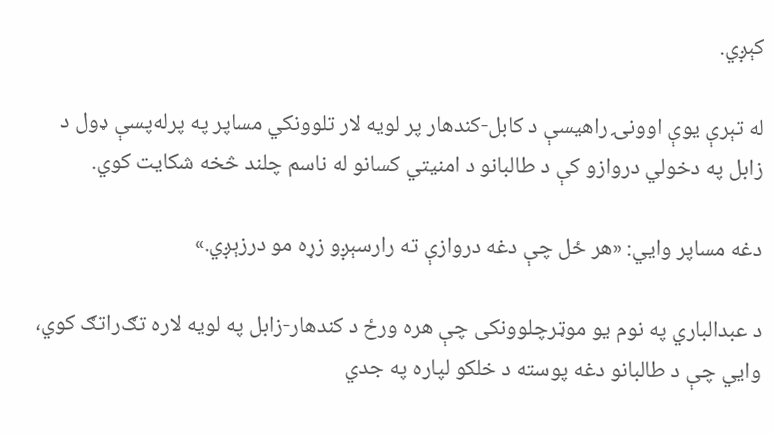کېږي.

له تېرې یوې اوونۍ راهیسې د کابل-کندهار پر لویه لار تلوونکي مساپر په پرله‌پسې ډول د زابل په دخولي دروازو کې د طالبانو د امنیتي کسانو له ناسم چلند څخه شکایت کوي.

دغه مساپر وایي: «هر ځل چې دغه دروازې ته رارسېږو زړه مو درزېږي.»

د عبدالباري په نوم یو موټرچلوونکی چې هره ورځ د کندهار-زابل په لویه لاره تګ‌راتګ کوي، وايي چې د طالبانو دغه پوسته د خلکو لپاره په جدي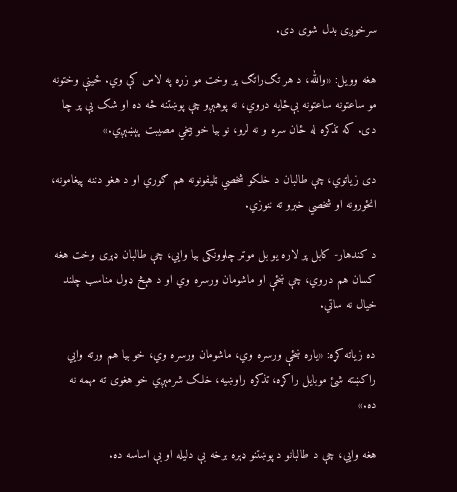سرخوږی بدل شوی دی.

هغه وویل: «والله، د هر تګ‌راتګ پر وخت مو زړه په لاس کې وي. ځینې وختونه مو ساعتونه ساعتونه بې‌ځایه دروي، نه پوهېږو چې پوښتنه څه ده او شک یې پر چا دی. که تذکره له ځان سره و نه لرو، نو بیا خو بیخي مصیبت پېښېږي.»

دی زیاتوي، چې طالبان د خلکو شخصي ټلیفونونه هم ګوري او د هغو دننه پیغامونه، انځورونه او شخصي خبرو ته ننوزي.

د کندهار- کابل پر لاره یو بل موټر چلوونکی بیا وايي، چې طالبان ډېری وخت هغه کسان هم دروي، چې ښځې او ماشومان ورسره وي او د هېڅ ډول مناسب چلند خیال نه ساتي.

ده زیاته کړه: «یاره ښځې ورسره وي، ماشومان ورسره وي، خو بیا هم ورته وایي راکښته شئ موبایل راکړه، تذکره راوښیه، خلک شرمېږي خو هغوی ته مهمه نه ده.»

هغه وايي، چې د طالبانو د پوښتنو ډېره برخه بې‌ دلیله او بې‌ اساسه ده.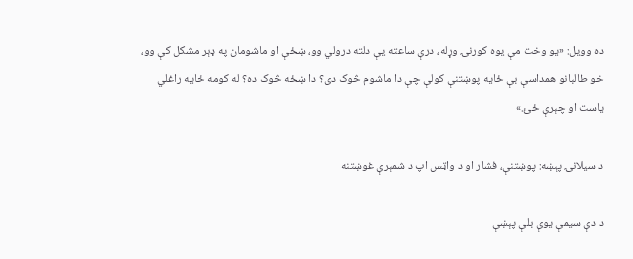ده وویل: «یو وخت مې یوه کورنۍ وړله، درې ساعته يې دلته درولي وو، ښځې او ماشومان په ډېر مشکل کې وو، خو طالبانو همداسې بې‌ ځایه پوښتنې کولې چې دا ماشوم څوک دی؟ دا ښځه څوک ده؟ له کومه ځایه راغلي یاست او چېرې ځئ.»

د سیلانۍ پېښه: پوښتنې، فشار او د واټس اپ د شمېرې غوښتنه

د دې سیمې یوې بلې پېښې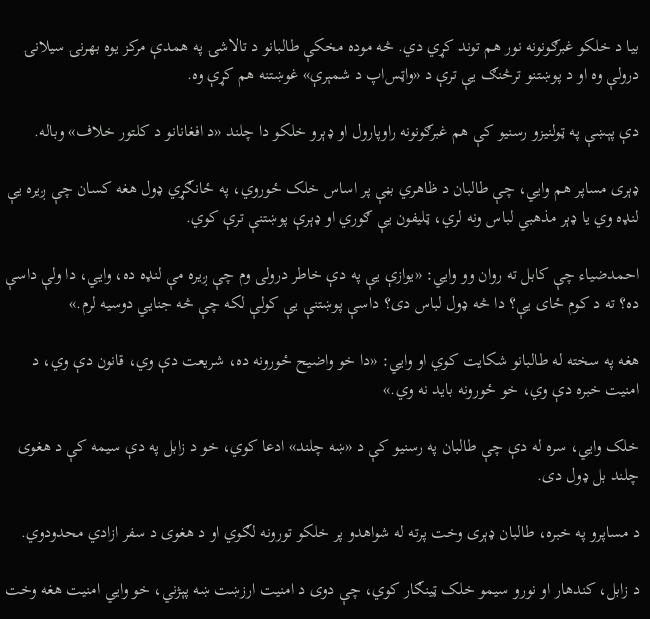بیا د خلکو غبرګونونه نور هم توند کړي دي. څه موده مخکې طالبانو د تالاشۍ په همدې مرکز یوه بهرنۍ سیلانۍ درولې وه او د پوښتنو ترڅنګ یې ترې د «واټس‌اپ د شمېرې» غوښتنه هم کړې وه.

دې پېښې په ټولنیزو رسنیو کې هم غبرګونونه راوپارول او ډېرو خلکو دا چلند «د افغانانو د کلتور خلاف» وباله.

ډېری مساپر هم وايي، چې طالبان د ظاهري بڼې پر اساس خلک ځوروي، په ځانګړي ډول هغه کسان چې ږیره یې لنډه وي یا ډېر مذهبي لباس ونه لري، ټلیفون یې ګوري او ډېرې پوښتنې ترې کوي.

احمدضیاء چې کابل ته روان وو وايي: «یوازې یې په دې خاطر درولی وم چې ږیره مې لنډه ده، وایي، دا ولې داسې ده؟ ته د کوم ځای یې؟ دا څه ډول لباس دی؟ داسې پوښتنې یې کولې لکه چې څه جنایي دوسیه لرم.»

هغه په سخته له طالبانو شکایت کوي او وايي: «دا خو واضیح ځورونه ده، شریعت دې وي، قانون دې وي، د امنیت خبره دې وي، خو ځورونه باید نه وي.»

خلک وایي، سره له دې چې طالبان په رسنیو کې د «ښه چلند» ادعا کوي، خو د زابل په دې سیمه کې د هغوی چلند بل ډول دی.

د مساپرو په خبره، طالبان ډېری وخت پرته له شواهدو پر خلکو تورونه لګوي او د هغوی د سفر ازادي محدودوي.

د زابل، کندهار او نورو سیمو خلک ټینګار کوي، چې دوی د امنیت ارزښت ښه پېژني، خو وایي امنیت هغه وخت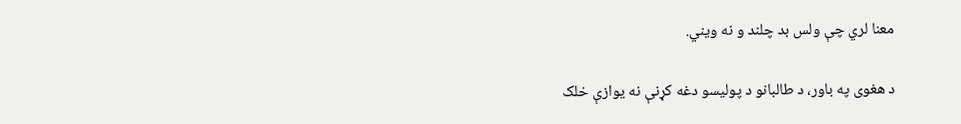معنا لري چې ولس بد چلند و نه ویني.

د هغوی په باور، د طالبانو د پولیسو دغه کړنې نه یوازې خلک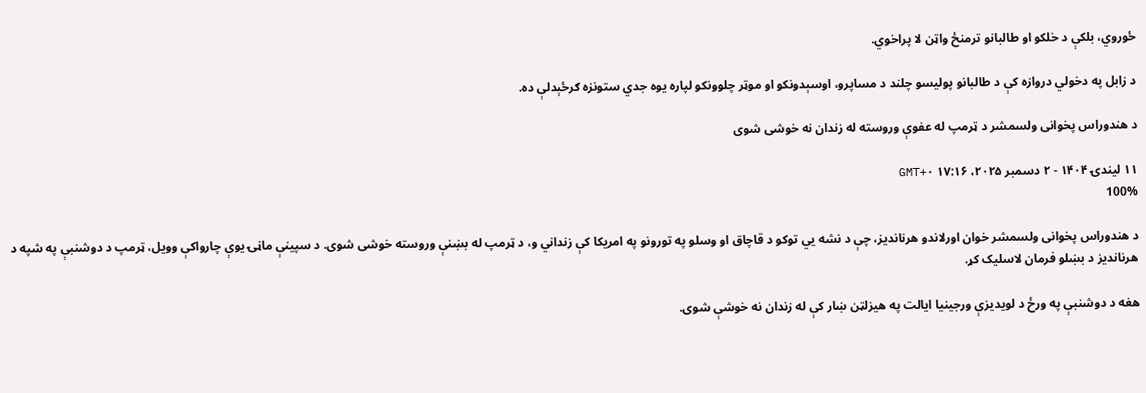ځوروي، بلکې د خلکو او طالبانو ترمنځ واټن لا پراخوي.

د زابل په دخولي دروازه کې د طالبانو پولیسو چلند د مساپرو، اوسېدونکو او موټر چلوونکو لپاره یوه جدي ستونزه ګرځېدلې ده.

د هندوراس پخوانی ولسمشر د ټرمپ له عفوې وروسته له زندان نه خوشی شوی

۱۱ لیندۍ ۱۴۰۴ - ۲ دسمبر ۲۰۲۵، ۱۷:۱۶ GMT+۰
100%

د هندوراس پخوانی ولسمشر خوان اورلاندو هرناندیز، چې د نشه يي توکو د قاچاق او وسلو په تورونو په امریکا کې زنداني و، د ټرمپ له بښنې وروسته خوشی شوی. د سپینې ماڼۍ یوې چارواکې وویل، ټرمپ د دوشنبې په شپه د هرناندیز د بښلو فرمان لاسلیک کړ.

هغه د دوشنبې په ورځ د لویدیزې ورجینیا ایالت په هیزلټن ښار کې له زندان نه خوشې شوی.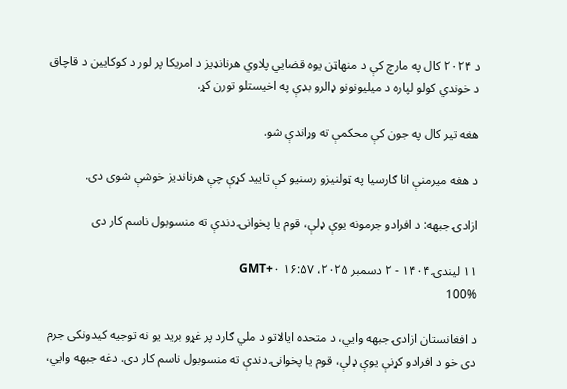د ۲۰۲۴ کال په مارچ کې د منهاټن یوه قضايي پلاوي هرنانډیز د امریکا پر لور د کوکایین د قاچاق د خوندي کولو لپاره د میلیونونو ډالرو بډې په اخیستلو تورن کړ.

هغه تیر کال په جون کې محکمې ته وړاندې شو.

د هغه میرمنې انا ګارسیا په ټولنیزو رسنیو کې تایید کړې چې هرناندیز خوشې شوی دی.

ازادۍ جبهه: د افرادو جرمونه یوې ډلې، قوم یا پخوانۍ دندې ته منسوبول ناسم کار دی

۱۱ لیندۍ ۱۴۰۴ - ۲ دسمبر ۲۰۲۵، ۱۶:۵۷ GMT+۰
100%

د افغانستان ازادۍ جبهه وايي، د متحده ایالاتو د ملي ګارد پر غړو برید یو نه توجیه کیدونکی جرم دی خو د افرادو کړنې یوې ډلې، قوم یا پخوانۍ دندې ته منسوبول ناسم کار دی. دغه جبهه وايي،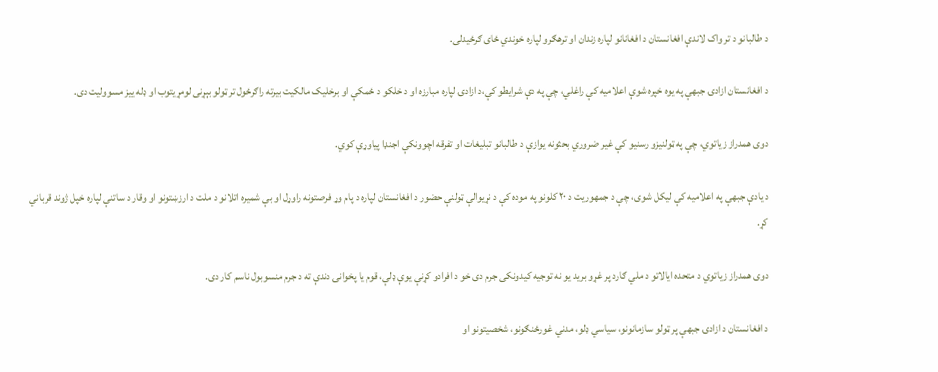د طالبانو د تر واک لاندې افغانستان د افغانانو لپاره زندان او ترهګرو لپاره خوندي ځای ګرځیدلی.

د افغانستان ازادۍ جبهې په یوه خپره شوې اعلامیه کې راغلي، چې په دې شرایطو کې،د ازادۍ لپاره مبارزه او د خلکو د ځمکې او برخلیک مالکیت بیرته راګرځول تر ټولو بېړنی لومړیتوب او ډله ییز مسوولیت دی.

دوی همدراز زیاتوي، چې په ټولنیزو رسنیو کې غیر ضروري بحثونه یوازې د طالبانو تبلیغات او تفرقه اچوونکې اجنډا پیاوړې کوي.

د یادې جبهې په اعلامیه کې لیکل شوی، چې د جمهوریت د ۲۰ کلونو په موده کې د نړیوالې ټولنې حضور د افغانستان لپاره د پام وړ فرصتونه راوړل او بې شمیره اتلانو د ملت د ارزښتونو او وقار د ساتنې لپاره خپل ژوند قرباني کړ.

دوی همدراز زیاتوي د متحده ایالاتو د ملي ګارد پر غړو برید یو نه توجیه کیدونکی جرم دی خو د افرادو کړنې یوې ډلې، قوم یا پخوانۍ دندې ته د جرم منسوبول ناسم کار دی.

د افغانستان د ازادۍ جبهې پر ټولو سازمانونو، سیاسي ډلو، مدني غورځنګونو، شخصیتونو او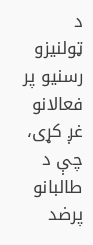د ټولنیزو رسنیو پر فعالانو غږ کړی، چې د طالبانو پرضد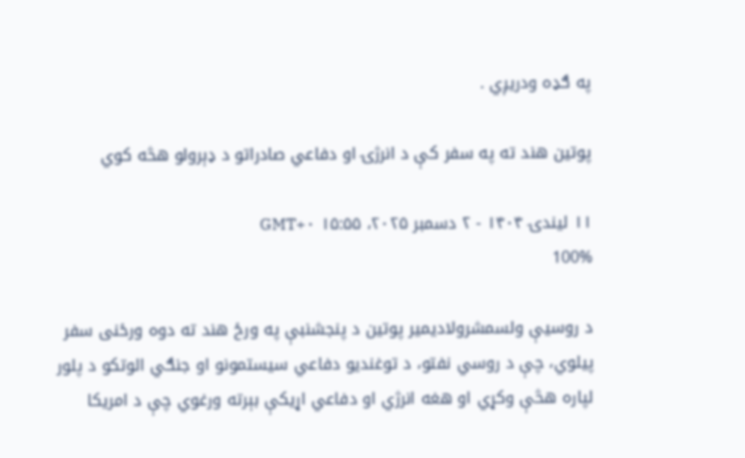په ګډه ودریږي .

پوتین هند ته په سفر کې د انرژۍ او دفاعي صادراتو د ډېرولو هڅه کوي

۱۱ لیندۍ ۱۴۰۴ - ۲ دسمبر ۲۰۲۵، ۱۵:۵۵ GMT+۰
100%

د روسیې ولسمشرولادیمیر پوتین د پنجشنبې په ورځ هند ته دوه ورځنی سفر پیلوي، چې د روسي نفتو، د توغندیو دفاعي سیستمونو او جنګي الوتکو د پلور لپاره هڅې وکړي او هغه انرژي او دفاعي اړیکې بېرته ورغوي چې د امریکا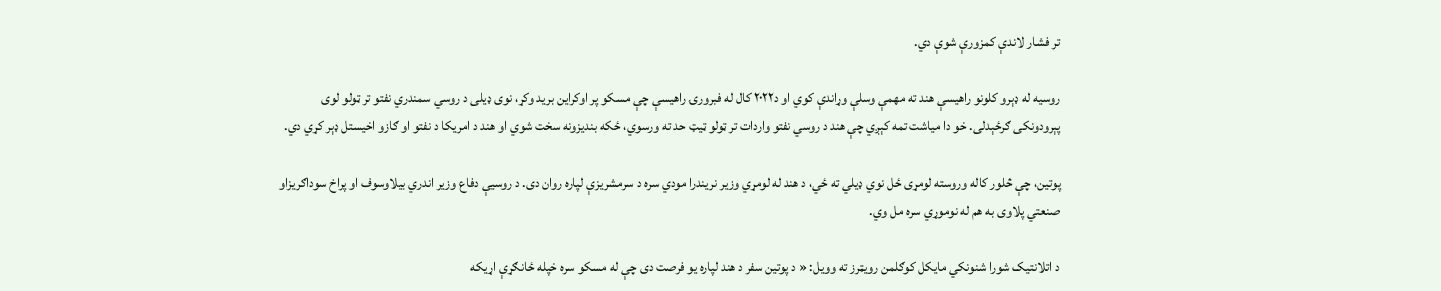تر فشار لاندې کمزورې شوې دي.

روسیه له ډېرو کلونو راهیسې هند ته مهمې وسلې وړاندې کوي او د۲۰۲۲ کال له فبرورۍ راهیسې چې مسکو پر اوکراین برید وکړ، نوی ډیلی د روسي سمندري نفتو تر ټولو لوی پېرودونکی ګرځېدلی. خو دا میاشت تمه کېږي چې هند د روسي نفتو واردات تر ټولو ټیټ حد ته ورسوي، ځکه بندیزونه سخت شوي او هند د امریکا د نفتو او ګازو اخیستل ډېر کړي دي.

پوتین، چې څلور کاله وروسته لومړی ځل نوي ډیلي ته ځي، د هند له لومړي وزیر نریندرا مودي سره د سرمشریزې لپاره روان دی. د روسیې دفاع وزیر اندري بيلاوسوف او پراخ سوداګریزاو صنعتي پلاوی به هم له نوموړي سره مل وي.

د اتلانتیک شورا شنونکي مایکل کوګلمن رویټرز ته وویل: « د پوتین سفر د هند لپاره یو فرصت دی چې له مسکو سره خپله ځانګړې اړیکه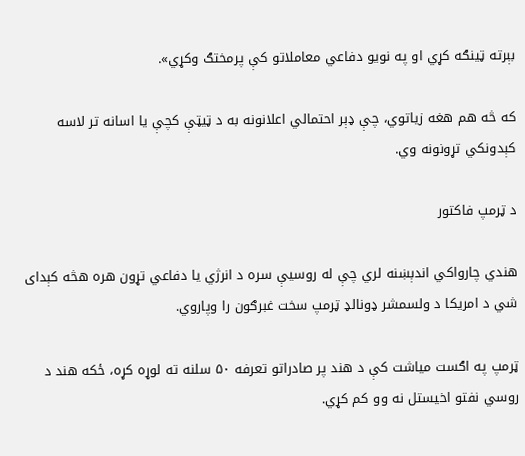بېرته ټینګه کړي او په نويو دفاعي معاملاتو کې پرمختګ وکړي».

که څه هم هغه زیاتوي، چې ډېر احتمالي اعلانونه به د ټیټې کچې یا اسانه تر لاسه کېدونکي تړونونه وي.

د ټرمپ فاکتور

هندي چارواکي اندېښنه لري چې له روسیې سره د انرژي یا دفاعي تړون هره هڅه کېدای شي د امریکا د ولسمشر ډونالډ ټرمپ سخت غبرګون را وپاروي.

ټرمپ په اګست میاشت کې د هند پر صادراتو تعرفه ۵۰ سلنه ته لوړه کړه، ځکه هند د روسي نفتو اخیستل نه وو کم کړي.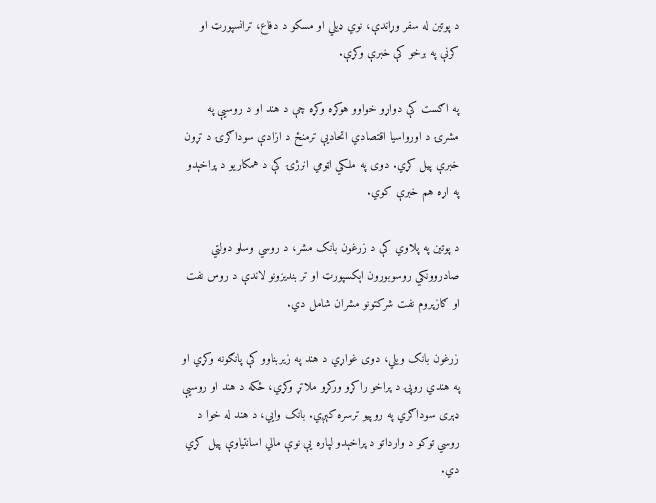د پوتین له سفر وړاندې، نوي ډیلي او مسکو د دفاع، ترانسپورټ او کرنې په برخو کې خبرې وکړې.

په اګست کې دواړو خواوو هوکړه وکړه چې د هند او د روسیې په مشرۍ د اورواسیا اقتصادي اتحادیې ترمنځ د ازادې سوداګرۍ د تړون خبرې پیل کړي. دوی په ملکي اټومي انرژۍ کې د همکاریو د پراخېدو په اړه هم خبرې کوي.

د پوتین په پلاوي کې د زرغون بانک مشر، د روسي وسلو دولتي صادروونکي روسوبورون اېکسپورټ او تر بندیزونو لاندې د روس نفت او ګازپروم نفت شرکتونو مشران شامل دي.

زرغون بانک ویلي، دوی غواړي د هند په زیربناوو کې پانګونه وکړي او په هندي روپۍ د پراخو راکړو ورکړو ملاتړ وکړي، ځکه د هند او روسیې ډېری سوداګري په روپیو ترسره کېږي. بانک وايي، د هند له خوا د روسي توکو د وارداتو د پراخېدو لپاره یې نوې مالي اسانتیاوې پیل کړي دي.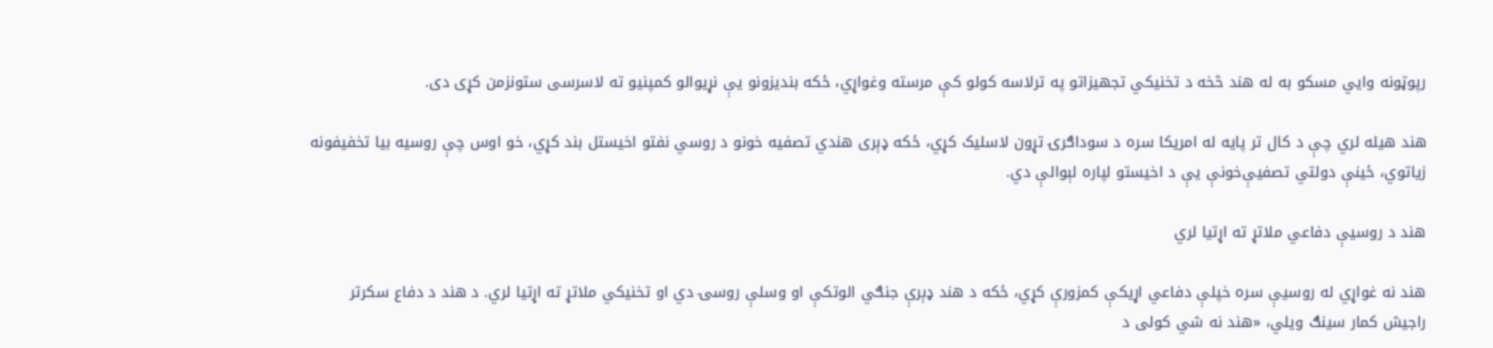رپوټونه وايي مسکو به له هند څخه د تخنیکي تجهیزاتو په ترلاسه کولو کې مرسته وغواړي، ځکه بندیزونو یې نړیوالو کمپنیو ته لاسرسی ستونزمن کړی دی.

هند هیله لري چې د کال تر پایه له امریکا سره د سوداګرۍ تړون لاسلیک کړي، ځکه ډېری هندي تصفیه خونو د روسي نفتو اخیستل بند کړي، خو اوس چې روسیه بیا تخفیفونه زیاتوي، ځینې دولتي تصفیې‌خونې یې د اخیستو لپاره لېوالې دي.

هند د روسیې دفاعي ملاتړ ته اړتیا لري

هند نه غواړي له روسیې سره خپلې دفاعي اړیکې کمزورې کړي، ځکه د هند ډېرې جنګي الوتکې او وسلې روسۍ دي او تخنیکي ملاتړ ته اړتیا لري. د هند د دفاع سکرتر راجیش کمار سینګ ویلي، «هند نه شي کولی د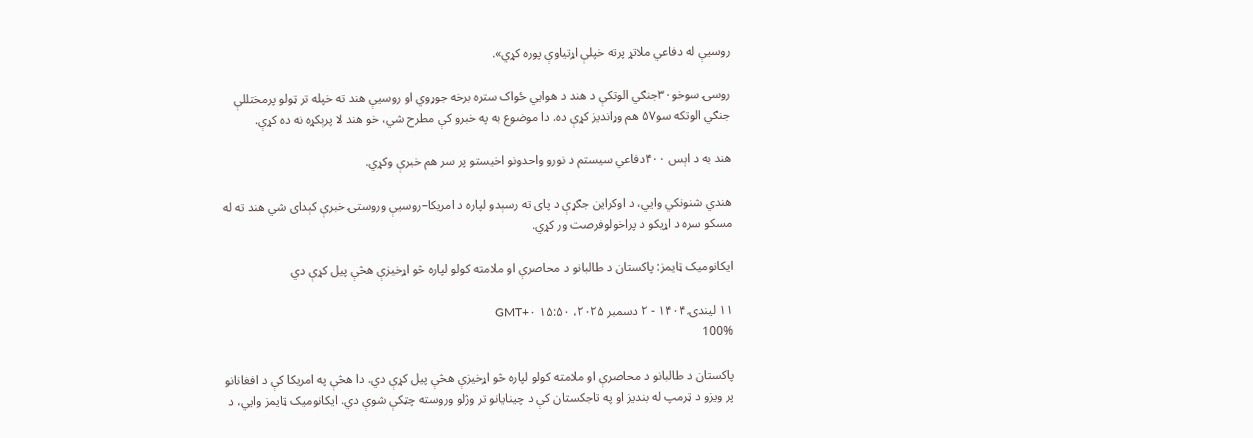روسیې له دفاعي ملاتړ پرته خپلې اړتیاوې پوره کړي».

روسۍ سوخو۳۰جنګي الوتکې د هند د هوايي ځواک ستره برخه جوړوي او روسیې هند ته خپله تر ټولو پرمختللې جنګي الوتکه سو۵۷ هم وړاندیز کړې ده. دا موضوع به په خبرو کې مطرح شي، خو هند لا پرېکړه نه ده کړې.

هند به د اېس ۴۰۰دفاعي سیستم د نورو واحدونو اخیستو پر سر هم خبرې وکړي.

هندي شنونکي وايي، د اوکراین جګړې د پای ته رسېدو لپاره د امریکا–روسیې وروستۍ خبرې کېدای شي هند ته له مسکو سره د اړیکو د پراخولوفرصت ور کړي.

ایکانومیک ټایمز: پاکستان د طالبانو د محاصرې او ملامته کولو لپاره څو اړخیزې هڅې پیل کړې دي

۱۱ لیندۍ ۱۴۰۴ - ۲ دسمبر ۲۰۲۵، ۱۵:۵۰ GMT+۰
100%

پاکستان د طالبانو د محاصرې او ملامته کولو لپاره څو اړخیزې هڅې پیل کړې دي. دا هڅې په امریکا کې د افغانانو پر ویزو د ټرمپ له بندیز او په تاجکستان کې د چینایانو تر وژلو وروسته چټکې شوې دي. ایکانومیک ټایمز وايي، د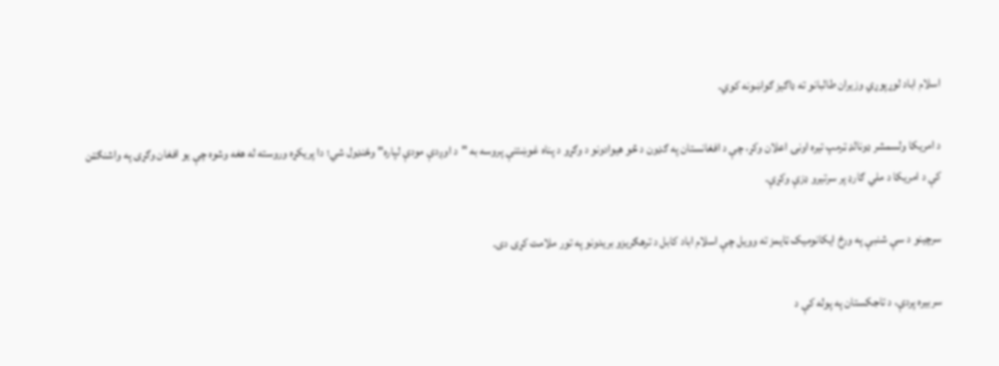اسلام اباد لوړپوړي وزیران طالبانو ته ډاګیز ګواښونه کوي.

د امریکا ولسمشر ډونالډ ټرمپ تیره اونۍ اعلان وکړ، چې د افغانستان په ګډون د څو هیوادونو د وګړو د پناه غوښتنې پروسه به "د اوږدې مودې لپاره" وځنډول شي؛ دا پریکړه وروسته له هغه وشوه چې یو افغان وګړی په واشنګټن کې د امریکا د ملي ګارډ پر سرتیرو ډزې وکړې.

سرچینو د سې شنبې په ورځ ایکانومیک ټایمز ته وویل چې اسلام اباد کابل د ترهګریزو بریدونو په تور ملامت کړی دی.

سربیره پردې، د تاجکستان په پوله کې د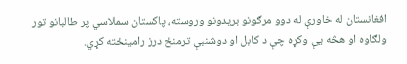افغانستان له خاورې له دوو مرګونو بریدونو وروسته، پاکستان سملاسي پر طالبانو تور ولګاوه او هڅه یې وکړه چې د کابل او دوشنبې ترمنځ درز رامینځته کړي.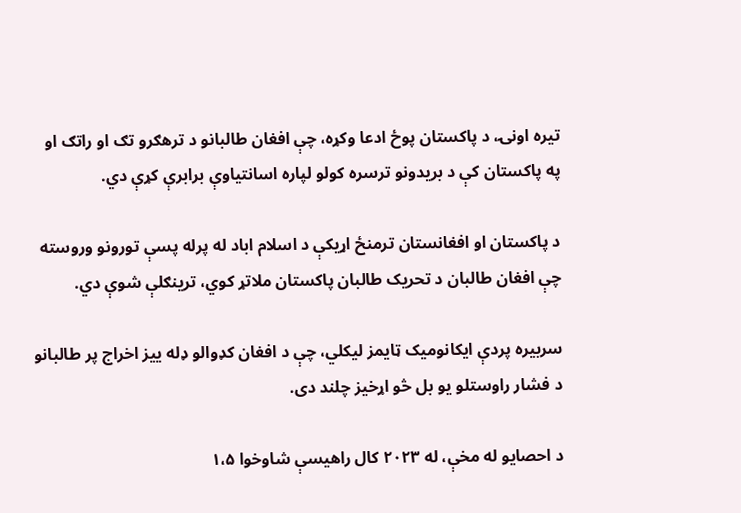تیره اونۍ، د پاکستان پوځ ادعا وکړه، چې افغان طالبانو د ترهګرو تګ او راتګ او په پاکستان کې د بریدونو ترسره کولو لپاره اسانتیاوې برابرې کړې دي.

د پاکستان او افغانستان ترمنځ اړیکې د اسلام اباد له پرله پسې تورونو وروسته چې افغان طالبان د تحریک طالبان پاکستان ملاتړ کوي، ترینګلې شوې دي.

سربیره پردې ایکانومیک ټایمز لیکلي، چې د افغان کډوالو ډله ییز اخراج پر طالبانو د فشار راوستلو یو بل څو اړخیز چلند دی.

د احصایو له مخې، له ۲۰۲۳ کال راهیسې شاوخوا ۱،۵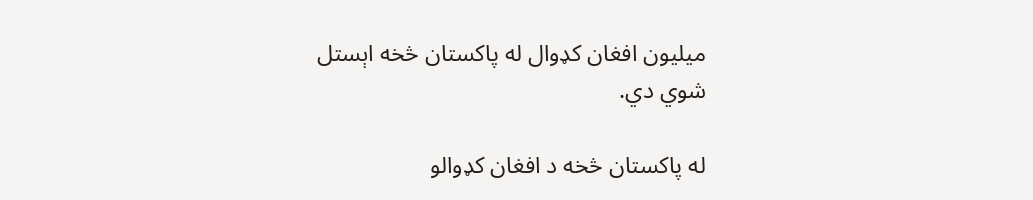میلیون افغان کډوال له پاکستان څخه اېستل شوي دي.

له پاکستان څخه د افغان کډوالو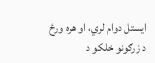ایستل دوام لري، او هره ورځ د زرګونو خلکو د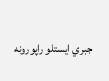جبري ایستلو راپورونه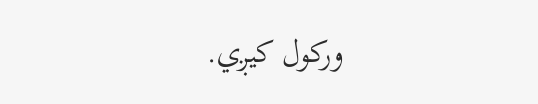ورکول کیږي.